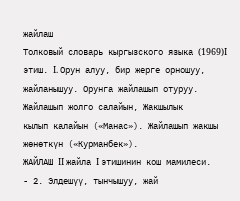жайлаш
Толковый словарь кыргызского языка (1969)I этиш. I. Орун алуу, бир жерге орношуу, жайланышуу. Орунга жайлашып отуруу.
Жайлашып жолго салайын, Жакшылык
кылып калайын («Манас»). Жайлашып жакшы жөнөткүн («Курманбек»).
ЖАЙЛАШ II жайла I этишинин кош мамилеси.
- 2. Элдешүү, тынчышуу, жай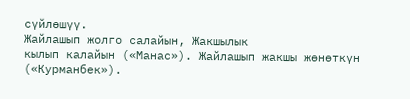сүйлөшүү.
Жайлашып жолго салайын, Жакшылык
кылып калайын («Манас»). Жайлашып жакшы жөнөткүн («Курманбек»).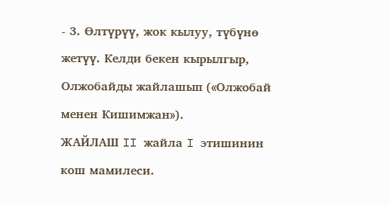- 3. Өлтүрүү, жок кылуу, түбүнө жетүү. Келди бекен кырылгыр, Олжобайды жайлашып («Олжобай менен Кишимжан»).
ЖАЙЛАШ II жайла I этишинин кош мамилеси.